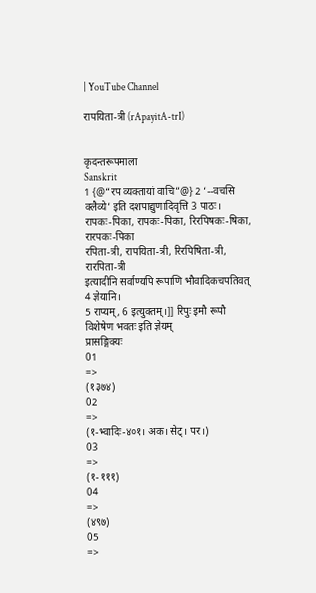| YouTube Channel

रापयिता-त्री (rApayitA-trI)


कृदन्तरूपमाला
Sanskrit
1 {@“रप व्यक्तायां वाचि”@} 2 ‘--वचसि क्लैव्ये’ इति दशपाद्युणादिवृत्ति 3 पाठः।
रापकः-पिका, रापकः-पिका, रिरपिषकः-षिका, रारपकः-पिका
रपिता-त्री, रापयिता-त्री, रिरपिषिता-त्री, रारपिता-त्री
इत्यादीनि सर्वाण्यपि रूपाणि भौवादिकचपतिवत् 4 ज्ञेयानि।
5 राप्यम्, 6 इत्युक्तम्।]] रिपुः इमौ रूपौ विशेषेण भवतः इति ज्ञेयम्
प्रासङ्गिक्यः
01
=>
(१३७४)
02
=>
(१-भ्वादिः-४०१। अक। सेट्। पर।)
03
=>
(१-१११)
04
=>
(४९७)
05
=>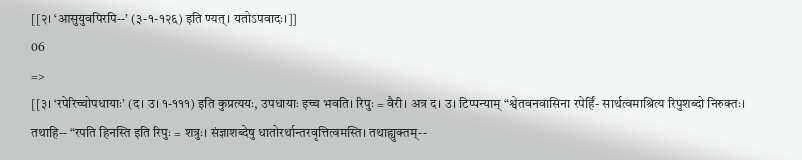[[२। ‘आसुयुवपिरपि--’ (३-१-१२६) इति ण्यत्। यतोऽपवादः।]]
06
=>
[[३। ‘रपेरिच्चोपधायाः’ (द। उ। १-१११) इति कुप्रत्ययः, उपधायाः इच्च भवति। रिपुः = वैरी। अत्र द। उ। टिप्पन्याम् “श्वेतवनवासिना रपेर्हिं- सार्थत्वमाश्रित्य रिपुशब्दो निरुक्तः। तथाहि-- “रपति हिनस्ति इति रिपुः = शत्रुः। संज्ञाशब्देषु धातोरर्थान्तरवृत्तित्वमस्ति। तथाह्युक्तम्--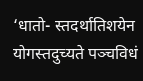‘धातो- स्तदर्थातिशयेन योगस्तदुच्यते पञ्चविधं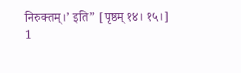निरुक्तम्।’ इति” [पृष्ठम् १४। १५।]
1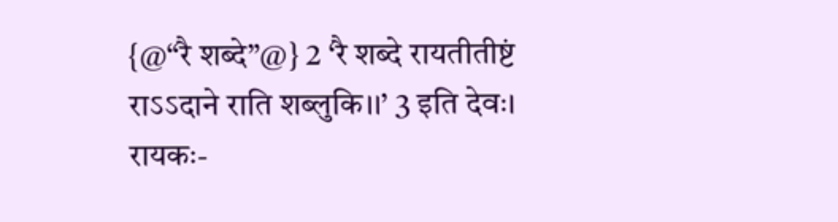{@“रै शब्दे”@} 2 ‘रै शब्दे रायतीतीष्टं राऽऽदाने राति शब्लुकि।।’ 3 इति देवः।
रायकः-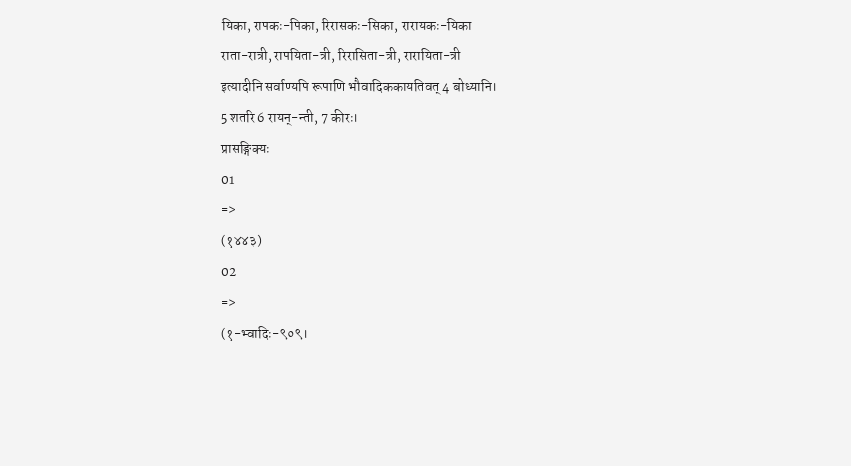यिका, रापकः-पिका, रिरासकः-सिका, रारायकः-यिका
राता-रात्री, रापयिता-त्री, रिरासिता-त्री, रारायिता-त्री
इत्यादीनि सर्वाण्यपि रूपाणि भौवादिककायतिवत् 4 बोध्यानि।
5 शतरि 6 रायन्-न्ती, 7 कीरः।
प्रासङ्गिक्यः
01
=>
(१४४३)
02
=>
(१-भ्वादिः-९०९।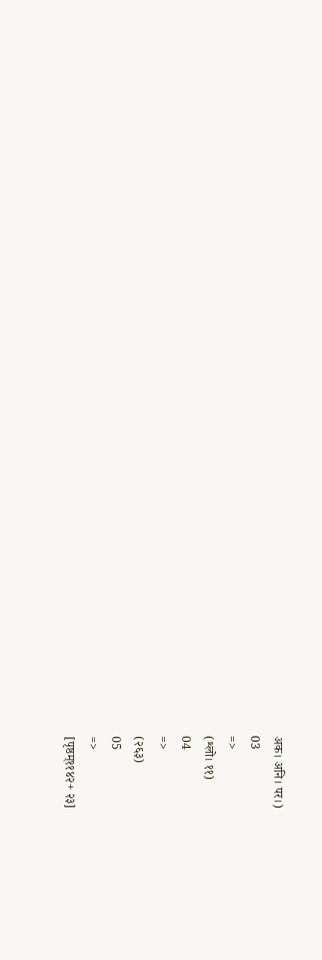अक। अनि। पर।)
03
=>
(श्लो। ११)
04
=>
(२६३)
05
=>
[पृष्ठम्११४२+ २३]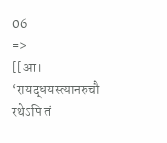06
=>
[[आ। ‘रायद्धयस्त्यानरुचौ रथेऽपि तं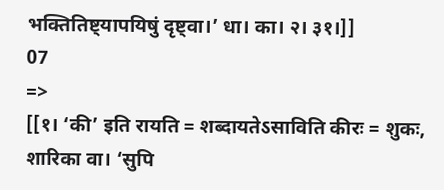भक्तितिष्ट्यापयिषुं दृष्ट्वा।’ धा। का। २। ३१।]]
07
=>
[[१। ‘की’ इति रायति = शब्दायतेऽसाविति कीरः = शुकः, शारिका वा। ‘सुपि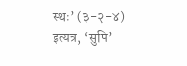स्थः’ (३-२-४) इत्यत्र, ‘सुपि’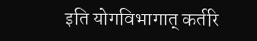इति योगविभागात् कर्तरि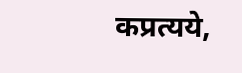कप्रत्यये,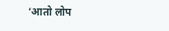‘आतो लोप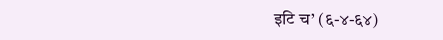इटि च’ (६-४-६४)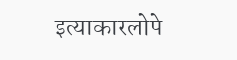इत्याकारलोपे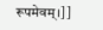रूपमेवम्।]]